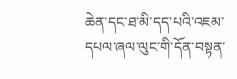ཆེན་དང་ཐ་མི་དད་པའི་འཇམ་དཔལ་ཞལ་ལུང་གི་དོན་བསྟན་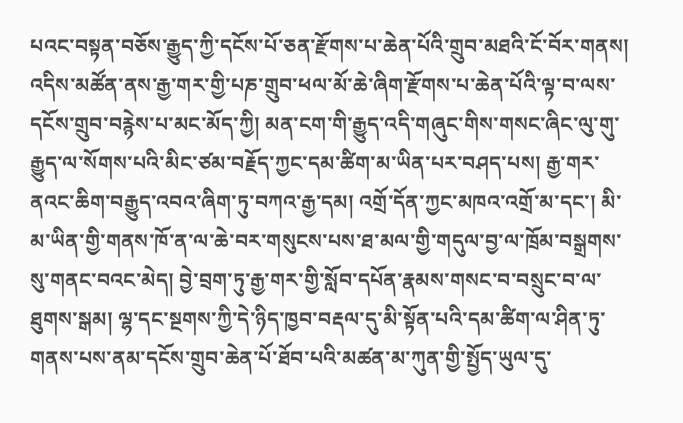པའང་བསྟན་བཅོས་རྒྱུད་ཀྱི་དངོས་པོ་ཅན་རྫོགས་པ་ཆེན་པོའི་གྲུབ་མཐའི་ངོ་བོར་གནས། འདིས་མཚོན་ནས་རྒྱ་གར་གྱི་པཎ་གྲུབ་ཕལ་མོ་ཆེ་ཞིག་རྫོགས་པ་ཆེན་པོའི་ལྟ་བ་ལས་དངོས་གྲུབ་བརྙེས་པ་མང་མོད་ཀྱི། མན་ངག་གི་རྒྱུད་འདི་གཞུང་གིས་གསང་ཞིང་ལུ་གུ་རྒྱུད་ལ་སོགས་པའི་མིང་ཙམ་བརྗོད་ཀྱང་དམ་ཚིག་མ་ཡིན་པར་བཤད་པས། རྒྱ་གར་ནའང་ཆིག་བརྒྱུད་འབའ་ཞིག་ཏུ་བཀའ་རྒྱ་དམ། འགྲོ་དོན་ཀྱང་མཁའ་འགྲོ་མ་དང་། མི་མ་ཡིན་གྱི་གནས་ཁོ་ན་ལ་ཆེ་བར་གསུངས་པས་ཐ་མལ་གྱི་གདུལ་བྱ་ལ་ཁྲོམ་བསྒྲགས་སུ་གནང་བའང་མེད། བྱེ་བྲག་ཏུ་རྒྱ་གར་གྱི་སློབ་དཔོན་རྣམས་གསང་བ་བསྲུང་བ་ལ་ཐུགས་སྒམ། ལྷ་དང་སྔགས་ཀྱི་དེ་ཉིད་ཁྱབ་བརྡལ་དུ་མི་སྟོན་པའི་དམ་ཚིག་ལ་ཤིན་ཏུ་གནས་པས་ནམ་དངོས་གྲུབ་ཆེན་པོ་ཐོབ་པའི་མཚན་མ་ཀུན་གྱི་སྤྱོད་ཡུལ་དུ་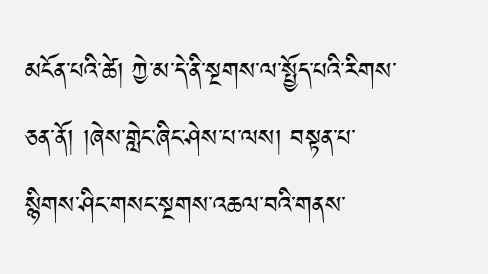མངོན་པའི་ཚེ། ཀྱེ་མ་དེ་ནི་སྔགས་ལ་སྤྱོད་པའི་རིགས་ཅན་ནོ། །ཞེས་གླེང་ཞིང་ཤེས་པ་ལས། བསྟན་པ་སྙིགས་ཤིང་གསང་སྔགས་འཆལ་བའི་གནས་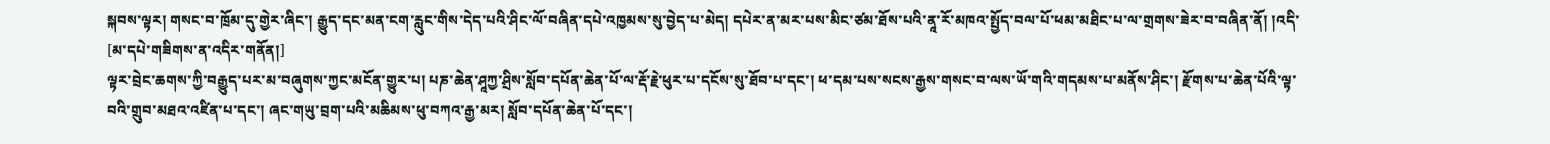སྐབས་ལྟར། གསང་བ་ཁྲོམ་དུ་གྱེར་ཞིང་། རྒྱུད་དང་མན་ངག་རླུང་གིས་དེད་པའི་ཤིང་ལོ་བཞིན་དཔེ་འཁྱམས་སུ་བྱེད་པ་མེད། དཔེར་ན་མར་པས་མིང་ཙམ་ཐོས་པའི་ནཱ་རོ་མཁའ་སྤྱོད་བལ་པོ་ཕམ་མཐིང་པ་ལ་གྲགས་ཟེར་བ་བཞིན་ནོ། །འདི་
[མ་དཔེ་གཟིགས་ན་འདིར་གནོན།]
ལྟར་བྲེང་ཆགས་ཀྱི་བརྒྱུད་པར་མ་བཞུགས་ཀྱང་མངོན་གྱུར་པ། པཎ་ཆེན་ཤཱཀྱ་ཤྲིས་སློབ་དཔོན་ཆེན་པོ་ལ་རྡོ་རྗེ་ཕུར་པ་དངོས་སུ་ཐོབ་པ་དང་། ཕ་དམ་པས་སངས་རྒྱས་གསང་བ་ལས་ཡོ་གའི་གདམས་པ་མནོས་ཤིང་། རྫོགས་པ་ཆེན་པོའི་ལྟ་བའི་གྲུབ་མཐའ་འཛིན་པ་དང་། ཞང་གཡུ་བྲག་པའི་མཆིམས་ཕུ་བཀའ་རྒྱ་མར། སློབ་དཔོན་ཆེན་པོ་དང་།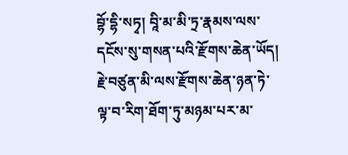བྷོ་དྷི་སཏྭ། བཱི་མ་མི་ཏྲ་རྣམས་ལས་དངོས་སུ་གསན་པའི་རྫོགས་ཆེན་ཡོད། རྗེ་བཙུན་མི་ལས་རྫོགས་ཆེན་ཉན་ཏེ་ལྟ་བ་རིག་ཐོག་ཏུ་མཉམ་པར་མ་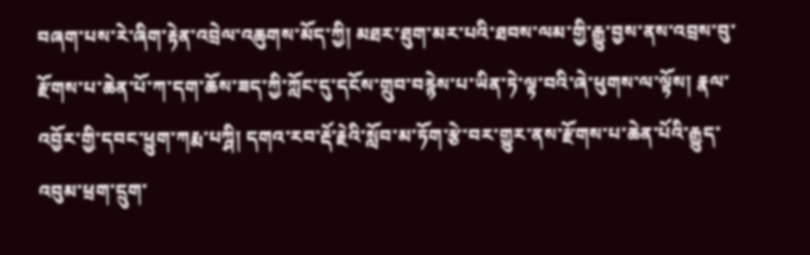བཞག་པས་རེ་ཞིག་རྟེན་འབྲེལ་འཆུགས་མོད་ཀྱི། མཐར་ཐུག་མར་པའི་ཐབས་ལམ་གྱི་རྒྱུ་བྱས་ནས་འབྲས་བུ་རྫོགས་པ་ཆེན་པོ་ཀ་དག་ཆོས་ཟད་ཀྱི་ཀློང་དུ་དངོས་གྲུབ་བརྙེས་པ་ཡིན་ཏེ་ལྟ་བའི་ཞེ་ཕུགས་ལ་ལྟོས། རྣལ་འབྱོར་གྱི་དབང་ཕྱུག་ཀརྨ་པཀྴི། དགའ་རབ་རྡོ་རྗེའི་སློབ་མ་ཏོག་རྩེ་བར་གྱུར་ནས་རྫོགས་པ་ཆེན་པོའི་རྒྱུད་འབུམ་ཕྲག་དྲུག་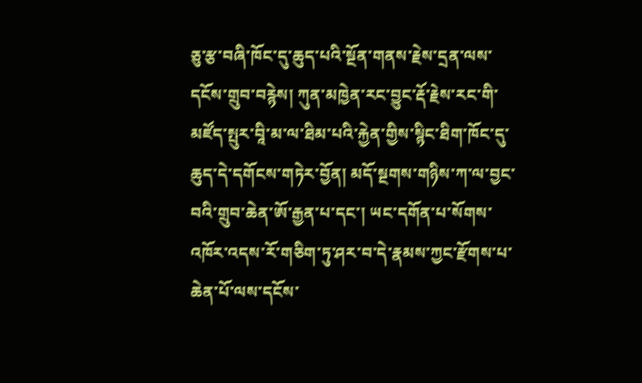ཅུ་རྩ་བཞི་ཁོང་དུ་ཆུད་པའི་སྔོན་གནས་རྗེས་དྲན་ལས་དངོས་གྲུབ་བརྙེས། ཀུན་མཁྱེན་རང་བྱུང་རྡོ་རྗེས་རང་གི་མཛོད་སྤུར་བཱི་མ་ལ་ཐིམ་པའི་རྐྱེན་གྱིས་སྙིང་ཐིག་ཁོང་དུ་ཆུད་དེ་དགོངས་གཏེར་བྱོན། མདོ་སྔགས་གཉིས་ཀ་ལ་བྱང་བའི་གྲུབ་ཆེན་ཨོ་རྒྱན་པ་དང་། ཡང་དགོན་པ་སོགས་འཁོར་འདས་རོ་གཅིག་ཏུ་ཤར་བ་དེ་རྣམས་ཀྱང་རྫོགས་པ་ཆེན་པོ་ལས་དངོས་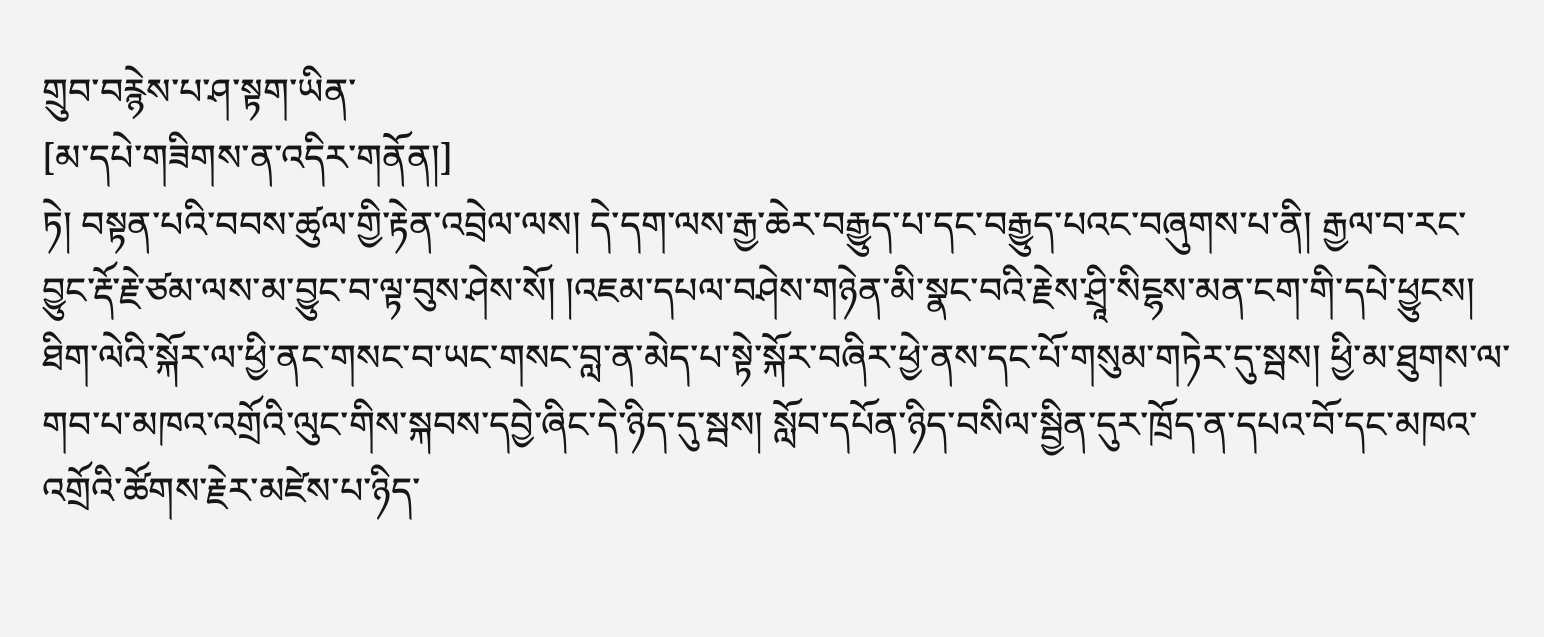གྲུབ་བརྙེས་པ་ཤ་སྟག་ཡིན་
[མ་དཔེ་གཟིགས་ན་འདིར་གནོན།]
ཏེ། བསྟན་པའི་བབས་ཚུལ་གྱི་རྟེན་འབྲེལ་ལས། དེ་དག་ལས་རྒྱ་ཆེར་བརྒྱུད་པ་དང་བརྒྱུད་པའང་བཞུགས་པ་ནི། རྒྱལ་བ་རང་བྱུང་རྡོ་རྗེ་ཙམ་ལས་མ་བྱུང་བ་ལྟ་བུས་ཤེས་སོ། །འཇམ་དཔལ་བཤེས་གཉེན་མི་སྣང་བའི་རྗེས་ཤྲཱི་སིངྷས་མན་ངག་གི་དཔེ་ཕྱུངས། ཐིག་ལེའི་སྐོར་ལ་ཕྱི་ནང་གསང་བ་ཡང་གསང་བླ་ན་མེད་པ་སྟེ་སྐོར་བཞིར་ཕྱེ་ནས་དང་པོ་གསུམ་གཏེར་དུ་སྦས། ཕྱི་མ་ཐུགས་ལ་གབ་པ་མཁའ་འགྲོའི་ལུང་གིས་སྐབས་དབྱེ་ཞིང་དེ་ཉིད་དུ་སྦས། སློབ་དཔོན་ཉིད་བསིལ་སྦྱིན་དུར་ཁྲོད་ན་དཔའ་བོ་དང་མཁའ་འགྲོའི་ཚོགས་རྗེར་མཛེས་པ་ཉིད་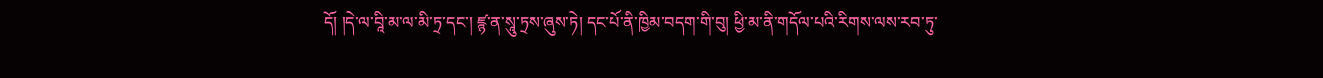དོ། །དེ་ལ་བཱི་མ་ལ་མི་ཏྲ་དང་། ཛྙ་ན་སཱུ་ཏྲས་ཞུས་ཏེ། དང་པོ་ནི་ཁྱིམ་བདག་གི་བུ། ཕྱི་མ་ནི་གདོལ་པའི་རིགས་ལས་རབ་ཏུ་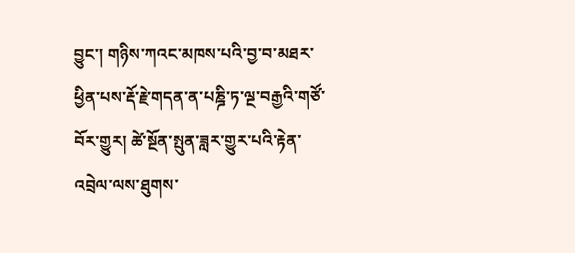བྱུང་། གཉིས་ཀའང་མཁས་པའི་བྱ་བ་མཐར་ཕྱིན་པས་རྡོ་རྗེ་གདན་ན་པཎྜི་ཏ་ལྔ་བརྒྱའི་གཙོ་བོར་གྱུར། ཚེ་སྔོན་སྤུན་ཟླར་གྱུར་པའི་རྟེན་འབྲེལ་ལས་ཐུགས་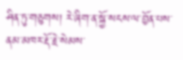ཤིན་ཏུ་གཅུགས། རེ་ཞིག་ན་སྐྱོ་སངས་ལ་བྱོན་པས་ནམ་མཁར་རྡོ་རྗེ་སེམས་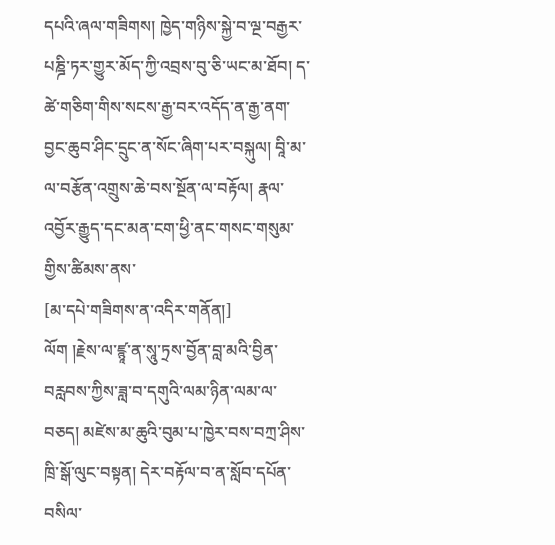དཔའི་ཞལ་གཟིགས། ཁྱེད་གཉིས་སྐྱེ་བ་ལྔ་བརྒྱར་པཎྜི་ཏར་གྱུར་མོད་ཀྱི་འབྲས་བུ་ཅི་ཡང་མ་ཐོབ། ད་ཚེ་གཅིག་གིས་སངས་རྒྱ་བར་འདོད་ན་རྒྱ་ནག་བྱང་ཆུབ་ཤིང་དྲུང་ན་སོང་ཞིག་པར་བསྐུལ། བཱི་མ་ལ་བརྩོན་འགྲུས་ཆེ་བས་སྔོན་ལ་བརྟོལ། རྣལ་འབྱོར་རྒྱུད་དང་མན་ངག་ཕྱི་ནང་གསང་གསུམ་གྱིས་ཚིམས་ནས་
[མ་དཔེ་གཟིགས་ན་འདིར་གནོན།]
ལོག །རྗེས་ལ་ཛྙཱ་ན་སཱུ་ཏྲས་བྱོན་བླ་མའི་བྱིན་བརླབས་ཀྱིས་ཟླ་བ་དགུའི་ལམ་ཉིན་ལམ་ལ་བཅད། མཛེས་མ་ཆུའི་བུམ་པ་ཁྱེར་བས་བཀྲ་ཤིས་ཁྲི་སྒོ་ལུང་བསྟན། དེར་བརྟོལ་བ་ན་སློབ་དཔོན་བསིལ་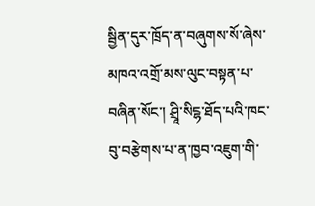སྦྱིན་དུར་ཁྲོད་ན་བཞུགས་སོ་ཞེས་མཁའ་འགྲོ་མས་ལུང་བསྟན་པ་བཞིན་སོང་། ཤྲཱི་སིངྷ་ཐོད་པའི་ཁང་བུ་བརྩེགས་པ་ན་ཁྱབ་འཇུག་གི་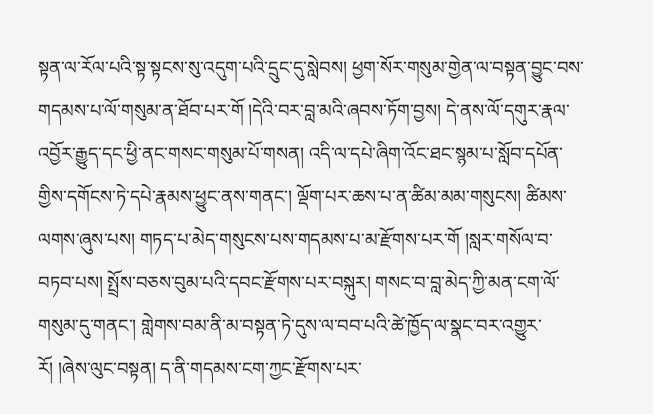སྟན་ལ་རོལ་པའི་སྟ་སྟངས་སུ་འདུག་པའི་དྲུང་དུ་སླེབས། ཕྱག་སོར་གསུམ་གྱེན་ལ་བསྟན་བྱུང་བས་གདམས་པ་ལོ་གསུམ་ན་ཐོབ་པར་གོ །དེའི་བར་བླ་མའི་ཞབས་ཏོག་བྱས། དེ་ནས་ལོ་དགུར་རྣལ་འབྱོར་རྒྱུད་དང་ཕྱི་ནང་གསང་གསུམ་པོ་གསན། འདི་ལ་དཔེ་ཞིག་འོང་ཐང་སྙམ་པ་སློབ་དཔོན་གྱིས་དགོངས་ཏེ་དཔེ་རྣམས་ཕྱུང་ནས་གནང་། ལྡོག་པར་ཆས་པ་ན་ཚིམ་མམ་གསུངས། ཚིམས་ལགས་ཞུས་པས། གཏད་པ་མེད་གསུངས་པས་གདམས་པ་མ་རྫོགས་པར་གོ །སླར་གསོལ་བ་བཏབ་པས། སྤྲོས་བཅས་བུམ་པའི་དབང་རྫོགས་པར་བསྐུར། གསང་བ་བླ་མེད་ཀྱི་མན་ངག་ལོ་གསུམ་དུ་གནང་། གླེགས་བམ་ནི་མ་བསྟན་ཏེ་དུས་ལ་བབ་པའི་ཚེ་ཁྱོད་ལ་སྣང་བར་འགྱུར་རོ། །ཞེས་ལུང་བསྟན། ད་ནི་གདམས་ངག་ཀྱང་རྫོགས་པར་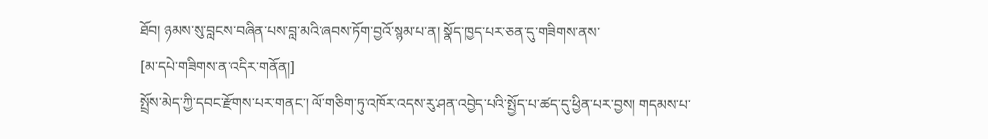ཐོབ། ཉམས་སུ་བླངས་བཞིན་པས་བླ་མའི་ཞབས་ཏོག་བྱའོ་སྙམ་པ་ན། སྣོད་ཁྱད་པར་ཅན་དུ་གཟིགས་ནས་
[མ་དཔེ་གཟིགས་ན་འདིར་གནོན།]
སྤྲོས་མེད་ཀྱི་དབང་རྫོགས་པར་གནང་། ལོ་གཅིག་ཏུ་འཁོར་འདས་རུ་ཤན་འབྱེད་པའི་སྤྱོད་པ་ཚད་དུ་ཕྱིན་པར་བྱས། གདམས་པ་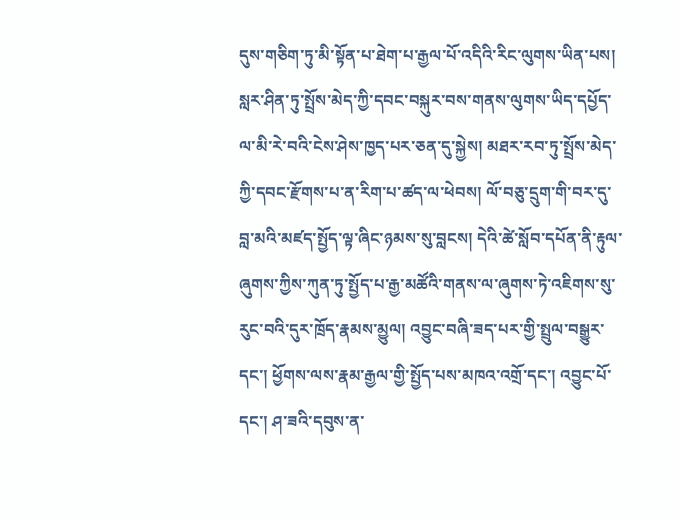དུས་གཅིག་ཏུ་མི་སྟོན་པ་ཐེག་པ་རྒྱལ་པོ་འདིའི་རིང་ལུགས་ཡིན་པས། སླར་ཤིན་ཏུ་སྤྲོས་མེད་ཀྱི་དབང་བསྐུར་བས་གནས་ལུགས་ཡིད་དཔྱོད་ལ་མི་རེ་བའི་ངེས་ཤེས་ཁྱད་པར་ཅན་དུ་སྐྱེས། མཐར་རབ་ཏུ་སྤྲོས་མེད་ཀྱི་དབང་རྫོགས་པ་ན་རིག་པ་ཚད་ལ་ཕེབས། ལོ་བཅུ་དྲུག་གི་བར་དུ་བླ་མའི་མཛད་སྤྱོད་ལྟ་ཞིང་ཉམས་སུ་བླངས། དེའི་ཚེ་སློབ་དཔོན་ནི་རྟུལ་ཞུགས་ཀྱིས་ཀུན་ཏུ་སྤྱོད་པ་རྒྱ་མཚོའི་གནས་ལ་ཞུགས་ཏེ་འཇིགས་སུ་རུང་བའི་དུར་ཁྲོད་རྣམས་མྱུལ། འབྱུང་བཞི་ཟད་པར་གྱི་སྤྲུལ་བསྒྱུར་དང་། ཕྱོགས་ལས་རྣམ་རྒྱལ་གྱི་སྤྱོད་པས་མཁའ་འགྲོ་དང་། འབྱུང་པོ་དང་། ཤ་ཟའི་དབུས་ན་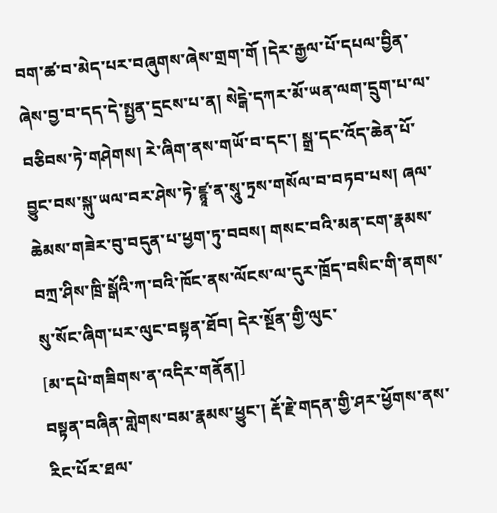བག་ཚ་བ་མེད་པར་བཞུགས་ཞེས་གྲག་གོ །དེར་རྒྱལ་པོ་དཔལ་བྱིན་ཞེས་བྱ་བ་དད་དེ་སྤྱན་དྲངས་པ་ན། སེངྒེ་དཀར་མོ་ཡན་ལག་དྲུག་པ་ལ་བཅིབས་ཏེ་གཤེགས། རེ་ཞིག་ནས་གཡོ་བ་དང་། སྒྲ་དང་འོད་ཆེན་པོ་བྱུང་བས་སྐུ་ཡལ་བར་ཤེས་ཏེ་ཛྙཱ་ན་སཱུ་ཏྲས་གསོལ་བ་བཏབ་པས། ཞལ་ཆེམས་གཟེར་བུ་བདུན་པ་ཕྱག་ཏུ་བབས། གསང་བའི་མན་ངག་རྣམས་བཀྲ་ཤིས་ཁྲི་སྒོའི་ཀ་བའི་ཁོང་ནས་ལོངས་ལ་དུར་ཁྲོད་བསིང་གི་ནགས་སུ་སོང་ཞིག་པར་ལུང་བསྟན་ཐོབ། དེར་སྔོན་གྱི་ལུང་
[མ་དཔེ་གཟིགས་ན་འདིར་གནོན།]
བསྟན་བཞིན་གླེགས་བམ་རྣམས་ཕྱུང་། རྡོ་རྗེ་གདན་གྱི་ཤར་ཕྱོགས་ནས་རིང་པོར་ཐལ་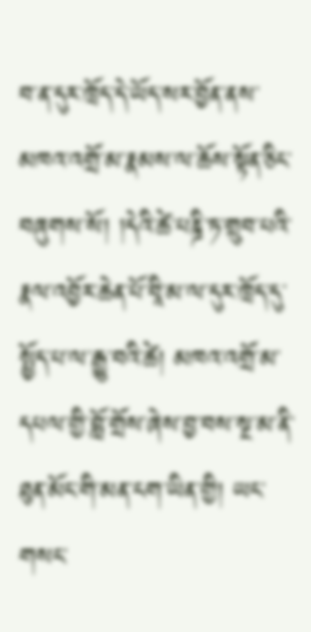བ་ན་དུར་ཁྲོད་དེ་ཡོད་སར་བྱོན་ནས་མཁའ་འགྲོ་མ་རྣམས་ལ་ཆོས་སྟོན་ཅིང་བཞུགས་སོ། །དེའི་ཚེ་པཎྜི་ཏ་གྲུབ་པའི་རྣལ་འབྱོར་ཆེན་པོ་བཱི་མ་ལ་དུར་ཁྲོད་དུ་སྤྱོད་པ་ལ་རྒྱུ་བའི་ཚེ། མཁའ་འགྲོ་མ་དཔལ་གྱི་བློ་གྲོས་ཞེས་བྱ་བས་སྔ་མ་ནི་ཐུན་མོང་གི་མན་ངག་ཡིན་གྱི། ཡང་གསང་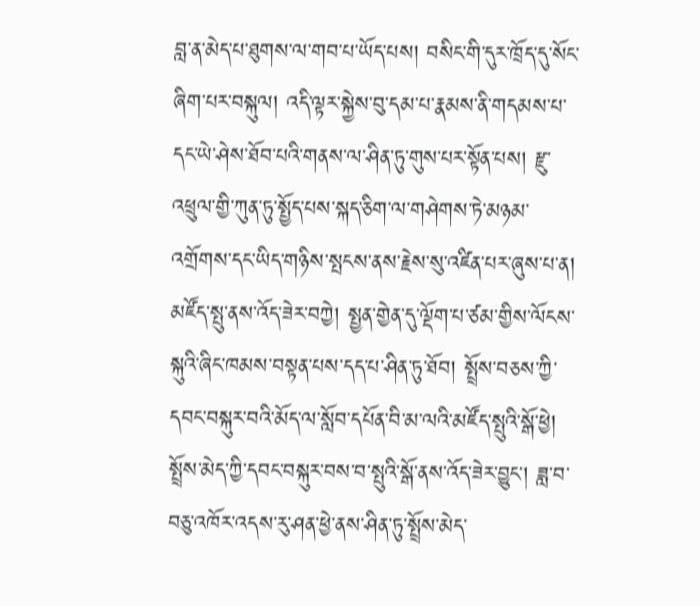བླ་ན་མེད་པ་ཐུགས་ལ་གབ་པ་ཡོད་པས། བསིང་གི་དུར་ཁྲོད་དུ་སོང་ཞིག་པར་བསྐུལ། འདི་ལྟར་སྐྱེས་བུ་དམ་པ་རྣམས་ནི་གདམས་པ་དང་ཡེ་ཤེས་ཐོབ་པའི་གནས་ལ་ཤིན་ཏུ་གུས་པར་སྟོན་པས། རྫུ་འཕྲུལ་གྱི་ཀུན་ཏུ་སྤྱོད་པས་སྐད་ཅིག་ལ་གཤེགས་ཏེ་མཉམ་འགྲོགས་དང་ཡིད་གཉིས་སྤངས་ནས་རྗེས་སུ་འཛིན་པར་ཞུས་པ་ན། མཛོད་སྤུ་ནས་འོད་ཟེར་བཀྱེ། སྤྱན་གྱེན་དུ་ལྡོག་པ་ཙམ་གྱིས་ལོངས་སྐུའི་ཞིང་ཁམས་བསྟན་པས་དད་པ་ཤིན་ཏུ་ཐོབ། སྤྲོས་བཅས་ཀྱི་དབང་བསྐུར་བའི་མོད་ལ་སློབ་དཔོན་བི་མ་ལའི་མཛོད་སྤུའི་སྒོ་ཕྱེ། སྤྲོས་མེད་ཀྱི་དབང་བསྐུར་བས་བ་སྤུའི་སྒོ་ནས་འོད་ཟེར་བྱུང་། ཟླ་བ་བཅུ་འཁོར་འདས་རུ་ཤན་ཕྱེ་ནས་ཤིན་ཏུ་སྤྲོས་མེད་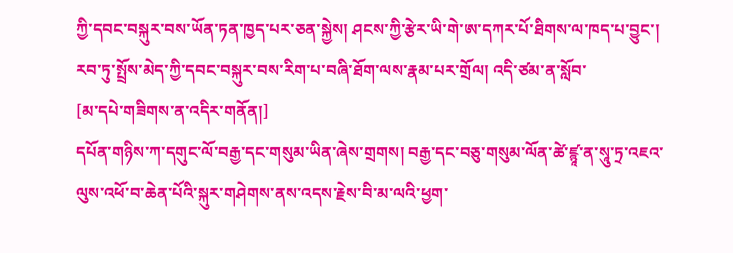ཀྱི་དབང་བསྐུར་བས་ཡོན་ཏན་ཁྱད་པར་ཅན་སྐྱེས། ཤངས་ཀྱི་རྩེར་ཡི་གེ་ཨ་དཀར་པོ་ཐིགས་ལ་ཁད་པ་བྱུང་། རབ་ཏུ་སྤྲོས་མེད་ཀྱི་དབང་བསྐུར་བས་རིག་པ་བཞི་ཐོག་ལས་རྣམ་པར་གྲོལ། འདི་ཙམ་ན་སློབ་
[མ་དཔེ་གཟིགས་ན་འདིར་གནོན།]
དཔོན་གཉིས་ཀ་དགུང་ལོ་བརྒྱ་དང་གསུམ་ཡིན་ཞེས་གྲགས། བརྒྱ་དང་བཅུ་གསུམ་ལོན་ཚེ་ཛྙཱ་ན་སཱུ་ཏྲ་འཇའ་ལུས་འཕོ་བ་ཆེན་པོའི་སྐུར་གཤེགས་ནས་འདས་རྗེས་བི་མ་ལའི་ཕྱག་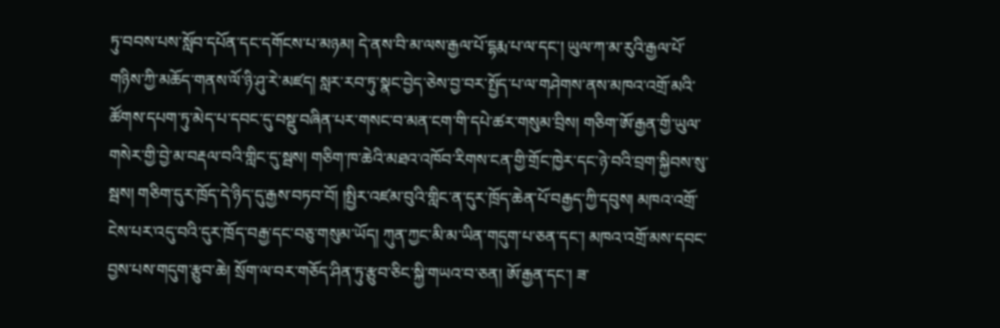ཏུ་བབས་པས་སློབ་དཔོན་དང་དགོངས་པ་མཉམ། དེ་ནས་བི་མ་ལས་རྒྱལ་པོ་དྷརྨ་པ་ལ་དང་། ཡུལ་ཀ་མ་རུའི་རྒྱལ་པོ་གཉིས་ཀྱི་མཆོད་གནས་ལོ་ཉི་ཤུ་རེ་མཛད། སླར་རབ་ཏུ་སྣང་བྱེད་ཅེས་བྱ་བར་སྤྱོད་པ་ལ་གཤེགས་ནས་མཁའ་འགྲོ་མའི་ཚོགས་དཔག་ཏུ་མེད་པ་དབང་དུ་བསྡུ་བཞིན་པར་གསང་བ་མན་ངག་གི་དཔེ་ཚར་གསུམ་བྲིས། གཅིག་ཨོ་རྒྱན་གྱི་ཡུལ་གསེར་གྱི་བྱེ་མ་བརྡལ་བའི་གླིང་དུ་སྦས། གཅིག་ཁ་ཆེའི་མཐའ་འཁོབ་རིགས་ངན་གྱི་གྲོང་ཁྱེར་དང་ཉེ་བའི་བྲག་སྐྱིབས་སུ་སྦས། གཅིག་དུར་ཁྲོད་དེ་ཉིད་དུ་རྒྱས་བཏབ་བོ། །སྤྱིར་འཛམ་བུའི་གླིང་ན་དུར་ཁྲོད་ཆེན་པོ་བརྒྱད་ཀྱི་དབུས། མཁའ་འགྲོ་ངེས་པར་འདུ་བའི་དུར་ཁྲོད་བརྒྱ་དང་བཅུ་གསུམ་ཡོད། ཀུན་ཀྱང་མི་མ་ཡིན་གདུག་པ་ཅན་དང་། མཁའ་འགྲོ་མས་དབང་བྱས་པས་གདུག་རྩུབ་ཆེ། སྲོག་ལ་བར་གཅོད་ཤིན་ཏུ་རྩུབ་ཅིང་སྐྱི་གཡའ་བ་ཅན། ཨོ་རྒྱན་དང་། ཟ་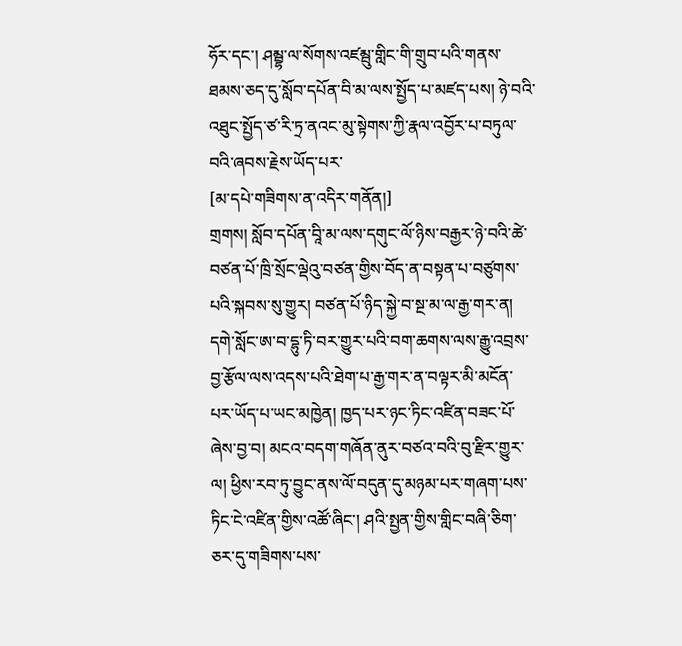ཧོར་དང་། ཤམྦྷ་ལ་སོགས་འཛམྦུ་གླིང་གི་གྲུབ་པའི་གནས་ཐམས་ཅད་དུ་སློབ་དཔོན་བི་མ་ལས་སྤྱོད་པ་མཛད་པས། ཉེ་བའི་འཐུང་སྤྱོད་ཙ་རི་ཏྲ་ནའང་མུ་སྟེགས་ཀྱི་རྣལ་འབྱོར་པ་བཏུལ་བའི་ཞབས་རྗེས་ཡོད་པར་
[མ་དཔེ་གཟིགས་ན་འདིར་གནོན།]
གྲགས། སློབ་དཔོན་བཱི་མ་ལས་དགུང་ལོ་ཉིས་བརྒྱར་ཉེ་བའི་ཚེ་བཙན་པོ་ཁྲི་སྲོང་ལྡེའུ་བཙན་གྱིས་བོད་ན་བསྟན་པ་བཙུགས་པའི་སྐབས་སུ་གྱུར། བཙན་པོ་ཉིད་སྐྱེ་བ་སྔ་མ་ལ་རྒྱ་གར་ན། དགེ་སློང་ཨ་བ་དྷུ་ཏི་བར་གྱུར་པའི་བག་ཆགས་ལས་རྒྱུ་འབྲས་བྱ་རྩོལ་ལས་འདས་པའི་ཐེག་པ་རྒྱ་གར་ན་བལྟར་མི་མངོན་པར་ཡོད་པ་ཡང་མཁྱེན། ཁྱད་པར་ཉང་ཏིང་འཛིན་བཟང་པོ་ཞེས་བྱ་བ། མངའ་བདག་གཞོན་ནུར་བཙའ་བའི་བུ་རྫིར་གྱུར་ལ། ཕྱིས་རབ་ཏུ་བྱུང་ནས་ལོ་བདུན་དུ་མཉམ་པར་གཞག་པས་ཏིང་ངེ་འཛིན་གྱིས་འཚོ་ཞིང་། ཤའི་སྤྱན་གྱིས་གླིང་བཞི་ཅིག་ཅར་དུ་གཟིགས་པས་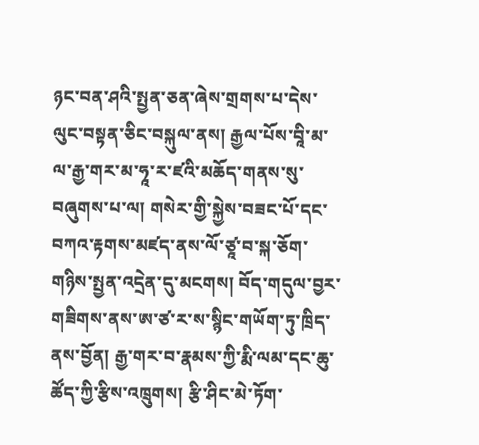ཉང་བན་ཤའི་སྤྱན་ཅན་ཞེས་གྲགས་པ་དེས་ལུང་བསྟན་ཅིང་བསྐུལ་ནས། རྒྱལ་པོས་བཱི་མ་ལ་རྒྱ་གར་མ་ཧཱ་ར་ཛའི་མཆོད་གནས་སུ་བཞུགས་པ་ལ། གསེར་གྱི་སྐྱེས་བཟང་པོ་དང་བཀའ་རྟགས་མཛད་ནས་ལོ་ཙཱ་བ་སྐ་ཅོག་གཉིས་སྤྱན་འདྲེན་དུ་མངགས། བོད་གདུལ་བྱར་གཟིགས་ནས་ཨ་ཙ་ར་ས་སྙིང་གཡོག་ཏུ་ཁྲིད་ནས་བྱོན། རྒྱ་གར་བ་རྣམས་ཀྱི་རྨི་ལམ་དང་ཆུ་ཚོད་ཀྱི་རྩིས་འཁྲུགས། རྩི་ཤིང་མེ་ཏོག་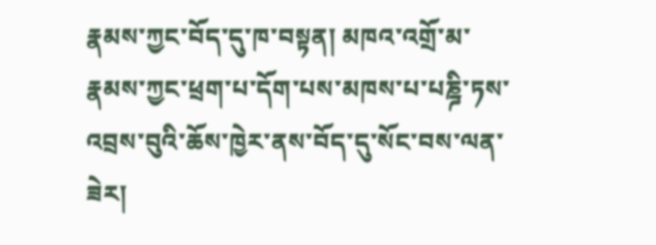རྣམས་ཀྱང་བོད་དུ་ཁ་བསྟན། མཁའ་འགྲོ་མ་རྣམས་ཀྱང་ཕྲག་པ་དོག་པས་མཁས་པ་པཎྜི་ཏས་འབྲས་བུའི་ཆོས་ཁྱེར་ནས་བོད་དུ་སོང་བས་ལན་ཟེར།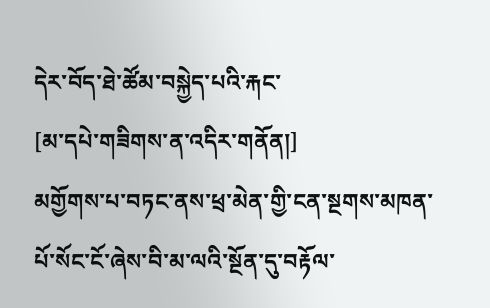དེར་བོད་ཐེ་ཚོམ་བསྐྱེད་པའི་རྐང་
[མ་དཔེ་གཟིགས་ན་འདིར་གནོན།]
མགྱོགས་པ་བཏང་ནས་ཕྲ་མེན་གྱི་ངན་སྔགས་མཁན་པོ་སོང་ངོ་ཞེས་བི་མ་ལའི་སྔོན་དུ་བརྟོལ་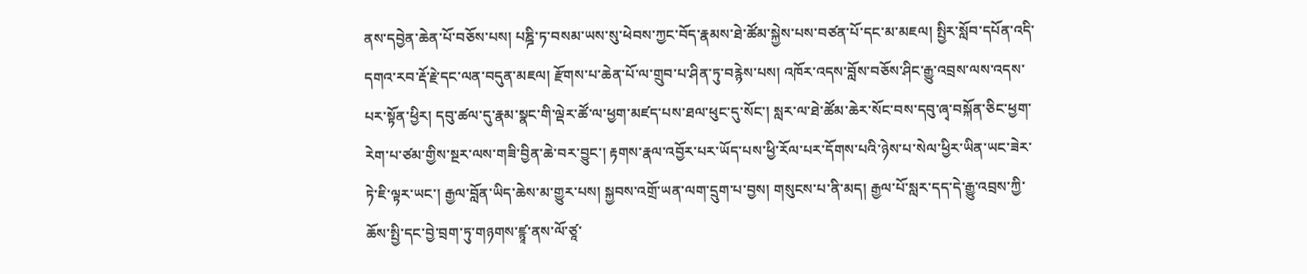ནས་དབྱེན་ཆེན་པོ་བཅོས་པས། པཎྜི་ཏ་བསམ་ཡས་སུ་ཕེབས་ཀྱང་བོད་རྣམས་ཐེ་ཚོམ་སྐྱེས་པས་བཙན་པོ་དང་མ་མཇལ། སྤྱིར་སློབ་དཔོན་འདི་དགའ་རབ་རྡོ་རྗེ་དང་ལན་བདུན་མཇལ། རྫོགས་པ་ཆེན་པོ་ལ་གྲུབ་པ་ཤིན་ཏུ་བརྙེས་པས། འཁོར་འདས་བློས་བཅོས་ཤིང་རྒྱུ་འབྲས་ལས་འདས་པར་སྟོན་ཕྱིར། དབུ་ཚལ་དུ་རྣམ་སྣང་གི་ལྡེར་ཚོ་ལ་ཕྱག་མཛད་པས་ཐལ་ཕུང་དུ་སོང་། སླར་ལ་ཐེ་ཚོམ་ཆེར་སོང་བས་དབུ་ཞྭ་བསྐོན་ཅིང་ཕྱག་རེག་པ་ཙམ་གྱིས་སྔར་ལས་གཟི་བྱིན་ཆེ་བར་བྱུང་། རྟགས་རྣལ་འབྱོར་པར་ཡོད་པས་ཕྱི་རོལ་པར་དོགས་པའི་ཉེས་པ་སེལ་ཕྱིར་ཡིན་ཡང་ཟེར་ཏེ་ཇི་ལྟར་ཡང་། རྒྱལ་བློན་ཡིད་ཆེས་མ་གྱུར་པས། སྐྱབས་འགྲོ་ཡན་ལག་དྲུག་པ་བྱས། གསུངས་པ་ནི་མད། རྒྱལ་པོ་སླར་དད་དེ་རྒྱུ་འབྲས་ཀྱི་ཆོས་སྤྱི་དང་བྱེ་བྲག་ཏུ་གཉགས་ཛྙཱ་ནས་ལོ་ཙཱ་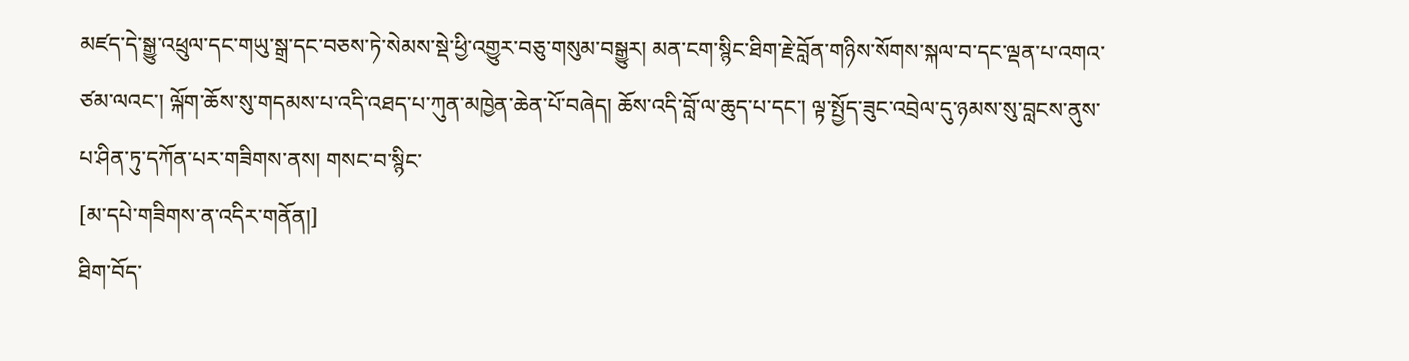མཛད་དེ་སྒྱུ་འཕྲུལ་དང་གཡུ་སྒྲ་དང་བཅས་ཏེ་སེམས་སྡེ་ཕྱི་འགྱུར་བཅུ་གསུམ་བསྒྱུར། མན་ངག་སྙིང་ཐིག་རྗེ་བློན་གཉིས་སོགས་སྐལ་བ་དང་ལྡན་པ་འགའ་ཙམ་ལའང་། ལྐོག་ཆོས་སུ་གདམས་པ་འདི་འཐད་པ་ཀུན་མཁྱེན་ཆེན་པོ་བཞེད། ཆོས་འདི་བློ་ལ་ཆུད་པ་དང་། ལྟ་སྤྱོད་ཟུང་འབྲེལ་དུ་ཉམས་སུ་བླངས་ནུས་པ་ཤིན་ཏུ་དཀོན་པར་གཟིགས་ནས། གསང་བ་སྙིང་
[མ་དཔེ་གཟིགས་ན་འདིར་གནོན།]
ཐིག་བོད་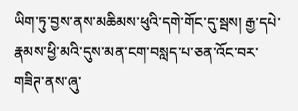ཡིག་ཏུ་བྱས་ནས་མཆིམས་ཕུའི་དགེ་གོང་དུ་སྦས། རྒྱ་དཔེ་རྣམས་ཕྱི་མའི་དུས་མན་ངག་བསླད་པ་ཅན་འོང་བར་གཟིཊ་ནས་ཞུ་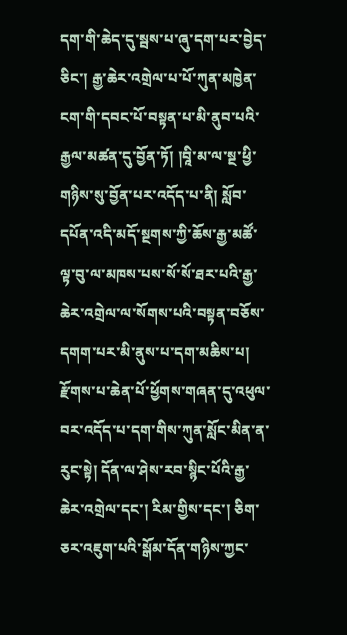དག་གི་ཆེད་དུ་སྦས་པ་ཞུ་དག་པར་བྱེད་ཅིང་། རྒྱ་ཆེར་འགྲེལ་པ་པོ་ཀུན་མཁྱེན་ངག་གི་དབང་པོ་བསྟན་པ་མི་ནུབ་པའི་རྒྱལ་མཚན་དུ་བྱོན་ཏོ། །བཱི་མ་ལ་སྔ་ཕྱི་གཉིས་སུ་བྱོན་པར་འདོད་པ་ནི། སློབ་དཔོན་འདི་མདོ་སྔགས་ཀྱི་ཆོས་རྒྱ་མཚོ་ལྟ་བུ་ལ་མཁས་པས་སོ་སོ་ཐར་པའི་རྒྱ་ཆེར་འགྲེལ་ལ་སོགས་པའི་བསྟན་བཅོས་དགག་པར་མི་ནུས་པ་དག་མཆིས་པ། རྫོགས་པ་ཆེན་པོ་ཕྱོགས་གཞན་དུ་འཕུལ་བར་འདོད་པ་དག་གིས་ཀུན་སློང་མིན་ན་རུང་སྟེ། དོན་ལ་ཤེས་རབ་སྙིང་པོའི་རྒྱ་ཆེར་འགྲེལ་དང་། རིམ་གྱིས་དང་། ཅིག་ཅར་འཇུག་པའི་སྒོམ་དོན་གཉིས་ཀྱང་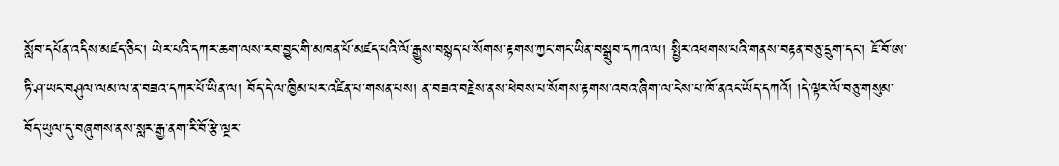སློབ་དཔོན་འདིས་མཛད་ཅིང་། ཡེར་པའི་དཀར་ཆག་ལས་རབ་བྱུང་གི་མཁན་པོ་མཛད་པའི་ལོ་རྒྱུས་བསྙད་པ་སོགས་རྟགས་ཀྱང་གང་ཡིན་བསྒྲུབ་དཀའ་ལ། སྤྱིར་འཕགས་པའི་གནས་བརྟན་བཅུ་དྲུག་དང་། ཇོ་བོ་ཨ་ཏི་ཤ་ཡང་བཤུལ་ལམ་ལ་ན་བཟའ་དཀར་པོ་ཡིན་ལ། བོད་དེ་ལ་ཁྱིམ་པར་འཛིན་པ་གསན་པས། ན་བཟའ་བརྗེས་ནས་ཕེབས་པ་སོགས་རྟགས་འབའ་ཞིག་ལ་ངེས་པ་ཁོ་ནའང་ཡོད་དཀའོ། །དེ་ལྟར་ལོ་བཅུ་གསུམ་བོད་ཡུལ་དུ་བཞུགས་ནས་སླར་རྒྱ་ནག་རི་བོ་རྩེ་ལྔར་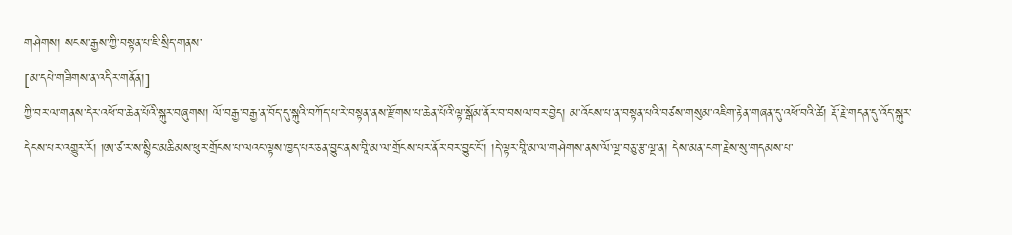གཤེགས། སངས་རྒྱས་ཀྱི་བསྟན་པ་ཇི་སྲིད་གནས་
[མ་དཔེ་གཟིགས་ན་འདིར་གནོན།]
ཀྱི་བར་ལ་གནས་དེར་འཕོ་བ་ཆེན་པོའི་སྐུར་བཞུགས། ལོ་བརྒྱ་བརྒྱ་ན་བོད་དུ་སྐུའི་བཀོད་པ་རེ་བསྟན་ནས་རྫོགས་པ་ཆེན་པོའི་ལྟ་སྒོམ་ནོར་བ་བསལ་བར་བྱེད། མ་འོངས་པ་ན་བསྟན་པའི་བཙས་གསུམ་འཇིག་རྟེན་གཞན་དུ་འཕོ་བའི་ཚེ། རྡོ་རྗེ་གདན་དུ་འོད་སྐུར་དེངས་པར་འགྱུར་རོ། །ཨ་ཙ་ར་ས་སྙིང་མཆིམས་ཕུར་གྲོངས་པ་ལའང་ལྟས་ཁྱད་པར་ཅན་བྱུང་ནས་བཱི་མ་ལ་གྲོངས་པར་ནོར་བར་བྱུང་ངོ་། །དེ་ལྟར་བཱི་མ་ལ་གཤེགས་ནས་ལོ་ལྔ་བཅུ་རྩ་ལྔ་ན། དེས་མན་ངག་རྗེས་སུ་གདམས་པ་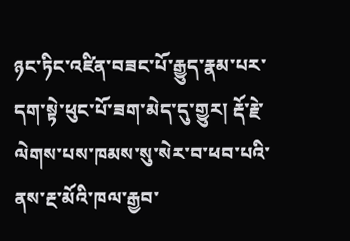ཉང་ཏིང་འཛིན་བཟང་པོ་རྒྱུད་རྣམ་པར་དག་སྟེ་ཕུང་པོ་ཟག་མེད་དུ་གྱུར། རྡོ་རྗེ་ལེགས་པས་ཁམས་སུ་སེར་བ་ཕབ་པའི་ནས་རྔ་མོའི་ཁལ་རྒྱབ་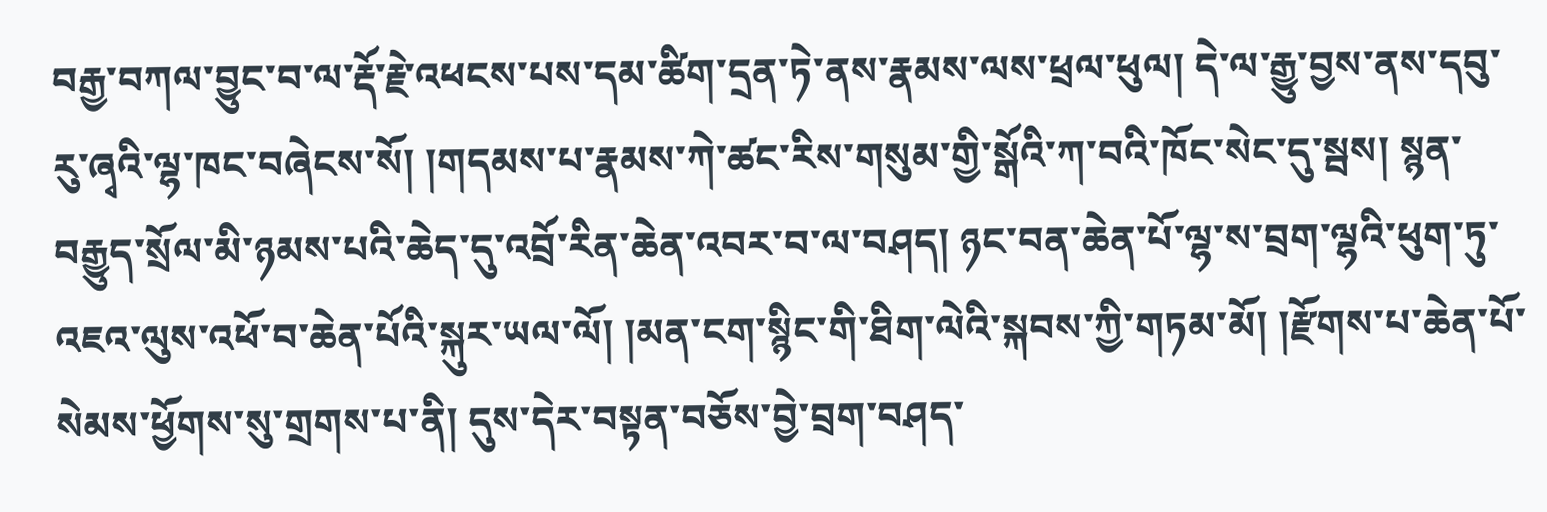བརྒྱ་བཀལ་བྱུང་བ་ལ་རྡོ་རྗེ་འཕངས་པས་དམ་ཚིག་དྲན་ཏེ་ནས་རྣམས་ལས་ཕྲལ་ཕུལ། དེ་ལ་རྒྱུ་བྱས་ནས་དབུ་རུ་ཞྭའི་ལྷ་ཁང་བཞེངས་སོ། །གདམས་པ་རྣམས་ཀེ་ཚང་རིས་གསུམ་གྱི་སྒོའི་ཀ་བའི་ཁོང་སེང་དུ་སྦས། སྙན་བརྒྱུད་སྲོལ་མི་ཉམས་པའི་ཆེད་དུ་འབྲོ་རིན་ཆེན་འབར་བ་ལ་བཤད། ཉང་བན་ཆེན་པོ་ལྷ་ས་བྲག་ལྷའི་ཕུག་ཏུ་འཇའ་ལུས་འཕོ་བ་ཆེན་པོའི་སྐུར་ཡལ་ལོ། །མན་ངག་སྙིང་གི་ཐིག་ལེའི་སྐབས་ཀྱི་གཏམ་མོ། །རྫོགས་པ་ཆེན་པོ་སེམས་ཕྱོགས་སུ་གྲགས་པ་ནི། དུས་དེར་བསྟན་བཅོས་བྱེ་བྲག་བཤད་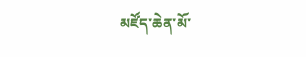མཛོད་ཆེན་མོ་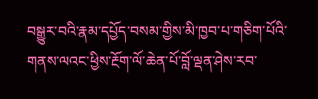བསྒྱུར་བའི་རྣམ་དཔྱོད་བསམ་གྱིས་མི་ཁྱབ་པ་གཅིག་པོའི་གནས་ལའང་ཕྱིས་རྔོག་ལོ་ཆེན་པོ་བློ་ལྡན་ཤེས་རབ་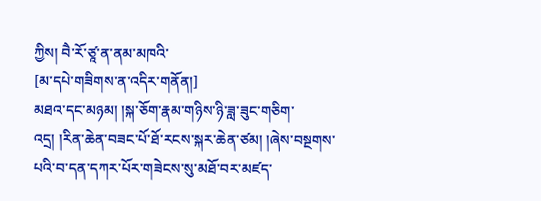ཀྱིས། བཻ་རོ་ཙཱ་ན་ནམ་མཁའི་
[མ་དཔེ་གཟིགས་ན་འདིར་གནོན།]
མཐའ་དང་མཉམ། །སྐ་ཅོག་རྣམ་གཉིས་ཉི་ཟླ་ཟུང་གཅིག་འདྲ། །རིན་ཆེན་བཟང་པོ་ཐོ་རངས་སྐར་ཆེན་ཙམ། །ཞེས་བསྔགས་པའི་བ་དན་དཀར་པོར་གཟེངས་སུ་མཐོ་བར་མཛད་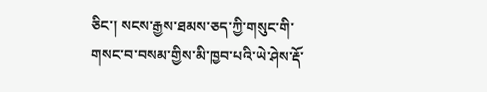ཅིང་། སངས་རྒྱས་ཐམས་ཅད་ཀྱི་གསུང་གི་གསང་བ་བསམ་གྱིས་མི་ཁྱབ་པའི་ཡེ་ཤེས་རྡོ་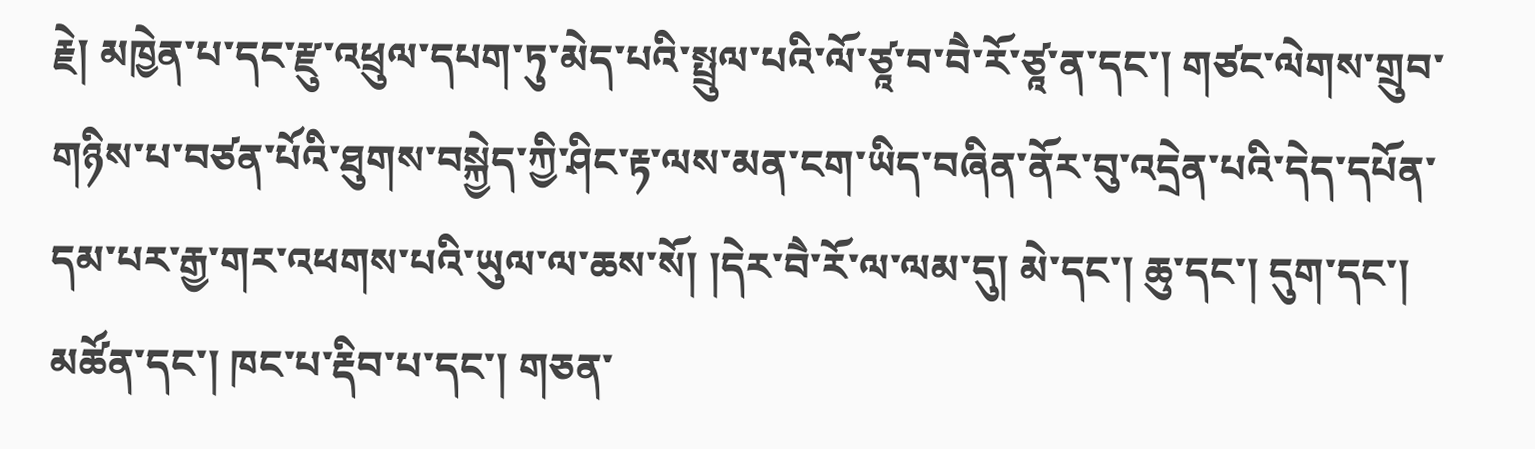རྗེ། མཁྱེན་པ་དང་རྫུ་འཕྲུལ་དཔག་ཏུ་མེད་པའི་སྤྲུལ་པའི་ལོ་ཙཱ་བ་བཻ་རོ་ཙཱ་ན་དང་། གཙང་ལེགས་གྲུབ་གཉིས་པ་བཙན་པོའི་ཐུགས་བསྐྱེད་ཀྱི་ཤིང་རྟ་ལས་མན་ངག་ཡིད་བཞིན་ནོར་བུ་འདྲེན་པའི་དེད་དཔོན་དམ་པར་རྒྱ་གར་འཕགས་པའི་ཡུལ་ལ་ཆས་སོ། །དེར་བཻ་རོ་ལ་ལམ་དུ། མེ་དང་། ཆུ་དང་། དུག་དང་། མཚོན་དང་། ཁང་པ་རྡིབ་པ་དང་། གཅན་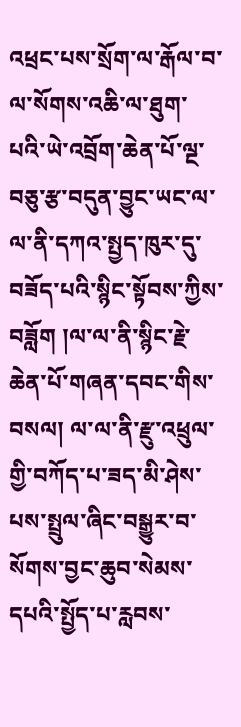འཕྲང་པས་སྲོག་ལ་རྒོལ་བ་ལ་སོགས་འཆི་ལ་ཐུག་པའི་ཡེ་འབྲོག་ཆེན་པོ་ལྔ་བཅུ་རྩ་བདུན་བྱུང་ཡང་ལ་ལ་ནི་དཀའ་སྤྱད་ཁུར་དུ་བཟོད་པའི་སྙིང་སྟོབས་ཀྱིས་བཟློག །ལ་ལ་ནི་སྙིང་རྗེ་ཆེན་པོ་གཞན་དབང་གིས་བསལ། ལ་ལ་ནི་རྫུ་འཕྲུལ་གྱི་བཀོད་པ་ཟད་མི་ཤེས་པས་སྤྲུལ་ཞིང་བསྒྱུར་བ་སོགས་བྱང་ཆུབ་སེམས་དཔའི་སྤྱོད་པ་རླབས་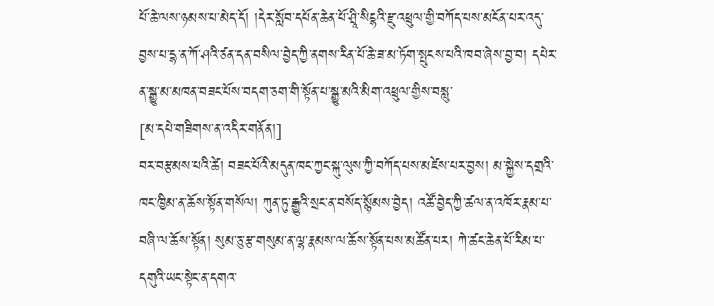པོ་ཆེ་ལས་ཉམས་པ་མེད་དོ། །དེར་སློབ་དཔོན་ཆེན་པོ་ཤྲཱི་སིངྷའི་རྫུ་འཕྲུལ་གྱི་བཀོད་པས་མངོན་པར་འདུ་བྱས་པ་དྷ་ན་ཀོ་ཤའི་ཙན་དན་བསིལ་བྱེད་ཀྱི་ནགས་རིན་པོ་ཆེ་ཟ་མ་ཏོག་སྤུངས་པའི་ཁབ་ཞེས་བྱ་བ། དཔེར་ན་སྒྱུ་མ་མཁན་བཟང་པོས་བདག་ཅག་གི་སྟོན་པ་སྒྱུ་མའི་མིག་འཕྲུལ་གྱིས་བསླུ་
[མ་དཔེ་གཟིགས་ན་འདིར་གནོན།]
བར་བརྩམས་པའི་ཚེ། བཟང་པོའི་མདུན་ཁང་ཀྱང་སྐུ་ལུས་ཀྱི་བཀོད་པས་མཛེས་པར་བྱས། མ་སྐྱེས་དགྲའི་ཁང་ཁྱིམ་ན་ཆོས་སྟོན་གསོལ། ཀུན་ཏུ་རྒྱུའི་སྲང་ན་བསོད་སྙོམས་བྱེད། འཚོ་བྱེད་ཀྱི་ཚལ་ན་འཁོར་རྣམ་པ་བཞི་ལ་ཆོས་སྟོན། སུམ་ཅུ་རྩ་གསུམ་ན་ལྷ་རྣམས་ལ་ཆོས་སྟོན་པས་མཚོན་པར། ཀེ་ཚང་ཆེན་པོ་རིམ་པ་དགུའི་ཡང་སྟེང་ན་དགའ་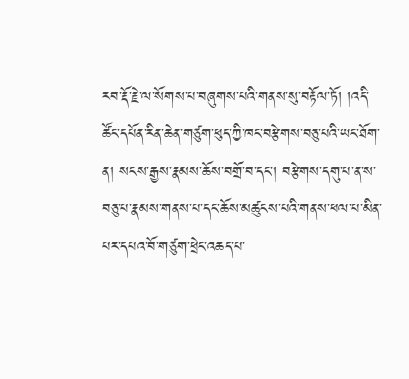རབ་རྡོ་རྗེ་ལ་སོགས་པ་བཞུགས་པའི་གནས་སུ་བརྟོལ་ཏོ། །འདི་ཚོང་དཔོན་རིན་ཆེན་གཙུག་ཕུད་ཀྱི་ཁང་བརྩེགས་བཅུ་པའི་ཡང་ཐོག་ན། སངས་རྒྱས་རྣམས་ཆོས་བགྲོ་བ་དང་། བརྩེགས་དགུ་པ་ན་ས་བཅུ་པ་རྣམས་གནས་པ་དང་ཆོས་མཚུངས་པའི་གནས་ཕལ་པ་མིན་པར་དཔའ་བོ་གཙུག་ཕྲེང་འཆད་པ་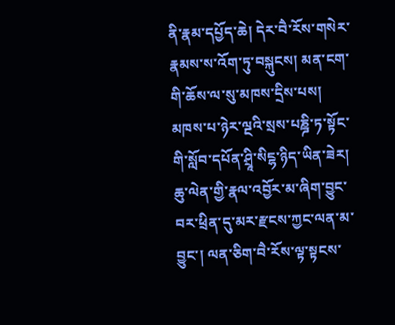ནི་རྣམ་དཔྱོད་ཆེ། དེར་བཻ་རོས་གསེར་རྣམས་ས་འོག་ཏུ་བསྐུངས། མན་ངག་གི་ཆོས་ལ་སུ་མཁས་དྲིས་པས། མཁས་པ་ཉེར་ལྔའི་སྲས་པཎྜི་ཏ་སྟོང་གི་སློབ་དཔོན་ཤྲཱི་སིངྷ་ཉིད་ཡིན་ཟེར། ཆུ་ལེན་གྱི་རྣལ་འབྱོར་མ་ཞིག་བྱུང་བར་ཕྲིན་དུ་མར་རྫངས་ཀྱང་ལན་མ་བྱུང་། ལན་ཅིག་བཻ་རོས་ལྟ་སྟངས་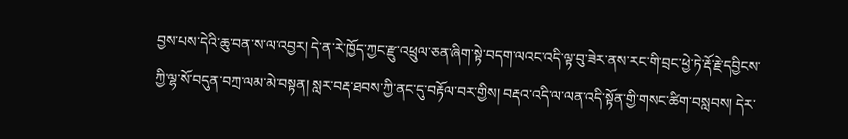བྱས་པས་དེའི་ཆུ་བན་ས་ལ་འབྱར། དེ་ན་རེ་ཁྱོད་ཀྱང་རྫུ་འཕྲུལ་ཅན་ཞིག་སྟེ་བདག་ལའང་འདི་ལྟ་བུ་ཟེར་ནས་རང་གི་བྲང་ཕྱེ་ཏེ་རྡོ་རྗེ་དབྱིངས་ཀྱི་ལྷ་སོ་བདུན་བཀྲ་ལམ་མེ་བསྟན། སླར་བརྡ་ཐབས་ཀྱི་ནང་དུ་བརྟོལ་བར་གྱིས། བརྡའ་འདི་ལ་ལན་འདི་སྟོན་གྱི་གསང་ཚིག་བསླབས། དེར་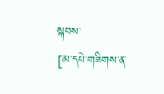སྐབས་
[མ་དཔེ་གཟིགས་ན་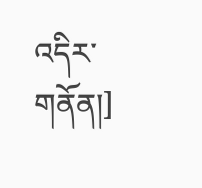འདིར་གནོན།]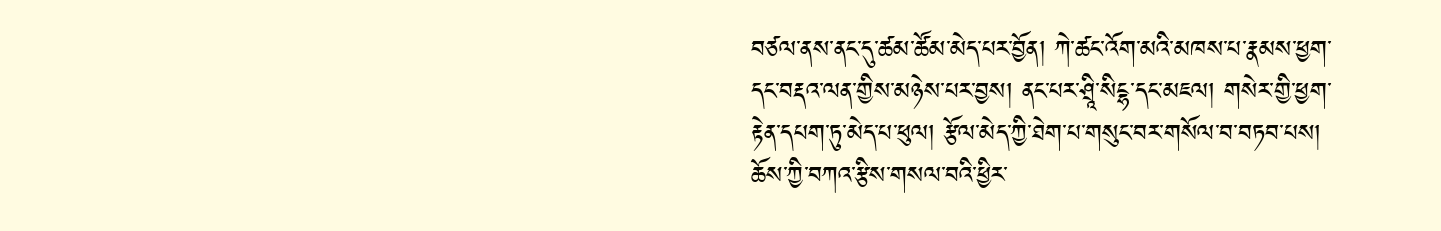བཙལ་ནས་ནང་དུ་ཚམ་ཚོམ་མེད་པར་བྱོན། ཀེ་ཚང་འོག་མའི་མཁས་པ་རྣམས་ཕྱག་དང་བརྡའ་ལན་གྱིས་མཉེས་པར་བྱས། ནང་པར་ཤྲཱི་སིངྷ་དང་མཇལ། གསེར་གྱི་ཕྱག་རྟེན་དཔག་ཏུ་མེད་པ་ཕུལ། རྩོལ་མེད་ཀྱི་ཐེག་པ་གསུང་བར་གསོལ་བ་བཏབ་པས། ཆོས་ཀྱི་བཀའ་རྩིས་གསལ་བའི་ཕྱིར་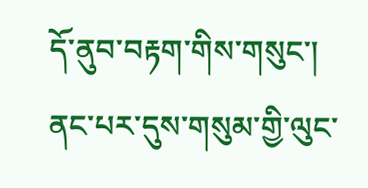དོ་ནུབ་བརྟག་གིས་གསུང་། ནང་པར་དུས་གསུམ་གྱི་ལུང་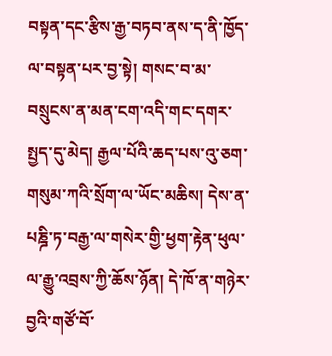བསྟན་དང་རྩིས་རྒྱ་བཏབ་ནས་ད་ནི་ཁྱོད་ལ་བསྟན་པར་བྱ་སྟེ། གསང་བ་མ་བསྲུངས་ན་མན་ངག་འདི་གང་དགར་སྤྱད་དུ་མེད། རྒྱལ་པོའི་ཆད་པས་འུ་ཅག་གསུམ་ཀའི་སྲོག་ལ་ཡོང་མཆིས། དེས་ན་པཎྜི་ཏ་བརྒྱ་ལ་གསེར་གྱི་ཕྱག་རྟེན་ཕུལ་ལ་རྒྱུ་འབྲས་ཀྱི་ཆོས་ཉོན། དེ་ཁོ་ན་གཉེར་བྱའི་གཙོ་བོ་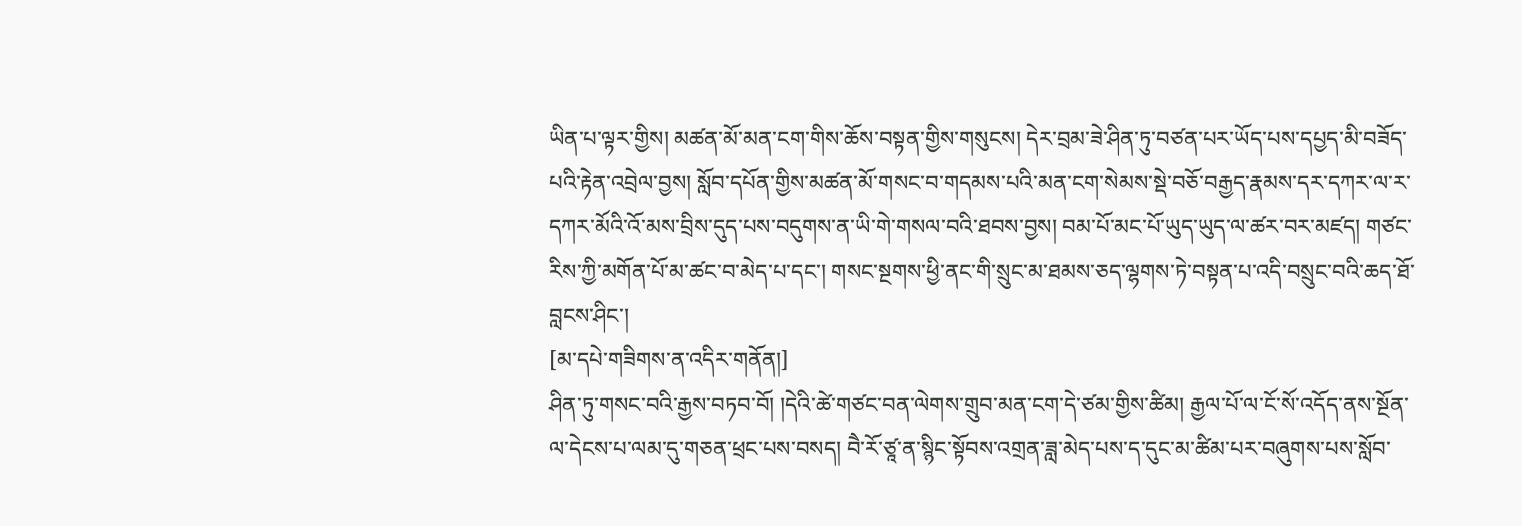ཡིན་པ་ལྟར་གྱིས། མཚན་མོ་མན་ངག་གིས་ཆོས་བསྟན་གྱིས་གསུངས། དེར་བྲམ་ཟེ་ཤིན་ཏུ་བཙན་པར་ཡོད་པས་དཔྱད་མི་བཟོད་པའི་རྟེན་འབྲེལ་བྱས། སློབ་དཔོན་གྱིས་མཚན་མོ་གསང་བ་གདམས་པའི་མན་ངག་སེམས་སྡེ་བཅོ་བརྒྱད་རྣམས་དར་དཀར་ལ་ར་དཀར་མོའི་འོ་མས་བྲིས་དུད་པས་བདུགས་ན་ཡི་གེ་གསལ་བའི་ཐབས་བྱས། བམ་པོ་མང་པོ་ཡུད་ཡུད་ལ་ཚར་བར་མཛད། གཙང་རིས་ཀྱི་མགོན་པོ་མ་ཚང་བ་མེད་པ་དང་། གསང་སྔགས་ཕྱི་ནང་གི་སྲུང་མ་ཐམས་ཅད་ལྷགས་ཏེ་བསྟན་པ་འདི་བསྲུང་བའི་ཆད་ཐོ་བླངས་ཤིང་།
[མ་དཔེ་གཟིགས་ན་འདིར་གནོན།]
ཤིན་ཏུ་གསང་བའི་རྒྱས་བཏབ་བོ། །དེའི་ཚེ་གཙང་བན་ལེགས་གྲུབ་མན་ངག་དེ་ཙམ་གྱིས་ཚིམ། རྒྱལ་པོ་ལ་ངོ་སོ་འདོད་ནས་སྔོན་ལ་དེངས་པ་ལམ་དུ་གཅན་ཕྲང་པས་བསད། བཻ་རོ་ཙཱ་ན་སྙིང་སྟོབས་འགྲན་ཟླ་མེད་པས་ད་དུང་མ་ཚིམ་པར་བཞུགས་པས་སློབ་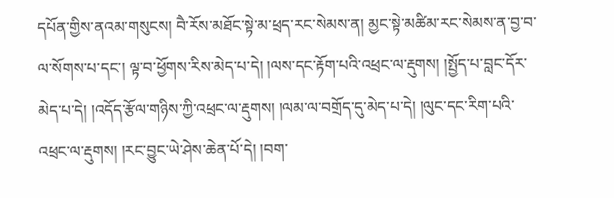དཔོན་གྱིས་ནའམ་གསུངས། བཻ་རོས་མཐོང་སྟེ་མ་ཕྲད་རང་སེམས་ན། མྱང་སྟེ་མཚིམ་རང་སེམས་ན་བྱ་བ་ལ་སོགས་པ་དང་། ལྟ་བ་ཕྱོགས་རིས་མེད་པ་དེ། །ལས་དང་རྟོག་པའི་འཕྲང་ལ་རྡུགས། །སྤྱོད་པ་བླང་དོར་མེད་པ་དེ། །འདོད་རྩོལ་གཉིས་ཀྱི་འཕྲང་ལ་རྡུགས། །ལམ་ལ་བགྲོད་དུ་མེད་པ་དེ། །ལུང་དང་རིག་པའི་འཕྲང་ལ་རྡུགས། །རང་བྱུང་ཡེ་ཤེས་ཆེན་པོ་དེ། །བག་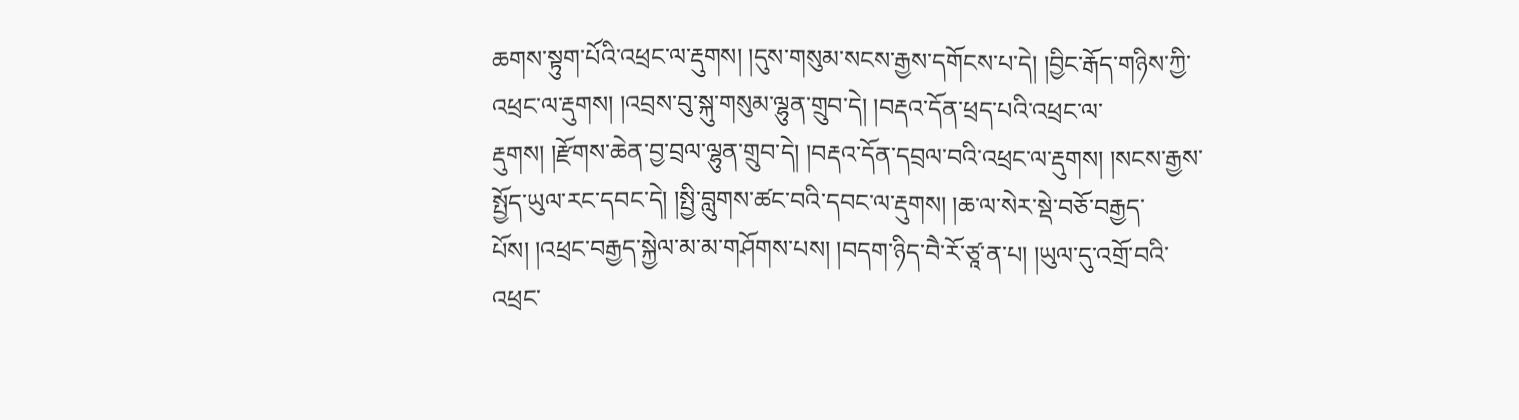ཆགས་སྟུག་པོའི་འཕྲང་ལ་རྡུགས། །དུས་གསུམ་སངས་རྒྱས་དགོངས་པ་དེ། །བྱིང་རྒོད་གཉིས་ཀྱི་འཕྲང་ལ་རྡུགས། །འབྲས་བུ་སྐུ་གསུམ་ལྷུན་གྲུབ་དེ། །བརྡའ་དོན་ཕྲད་པའི་འཕྲང་ལ་རྡུགས། །རྫོགས་ཆེན་བྱ་བྲལ་ལྷུན་གྲུབ་དེ། །བརྡའ་དོན་དབྲལ་བའི་འཕྲང་ལ་རྡུགས། །སངས་རྒྱས་སྤྱོད་ཡུལ་རང་དབང་དེ། །སྤྱི་བླུགས་ཚང་བའི་དབང་ལ་རྡུགས། །ཆ་ལ་སེར་སྡེ་བཅོ་བརྒྱད་པོས། །འཕྲང་བརྒྱད་སྐྱེལ་མ་མ་གཤོགས་པས། །བདག་ཉིད་བཻ་རོ་ཙཱ་ན་པ། །ཡུལ་དུ་འགྲོ་བའི་འཕྲང་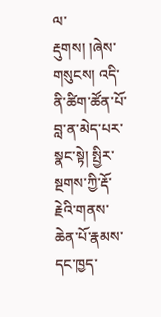ལ་རྡུགས། །ཞེས་གསུངས། འདི་ནི་ཚིག་ཚོན་པོ་བླ་ན་མེད་པར་སྣང་སྟེ། སྤྱིར་སྔགས་ཀྱི་རྡོ་རྗེའི་གནས་ཆེན་པོ་རྣམས་དང་ཁྱད་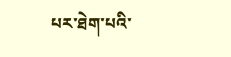པར་ཐེག་པའི་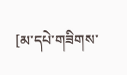[མ་དཔེ་གཟིགས་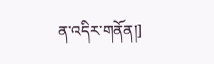ན་འདིར་གནོན།]